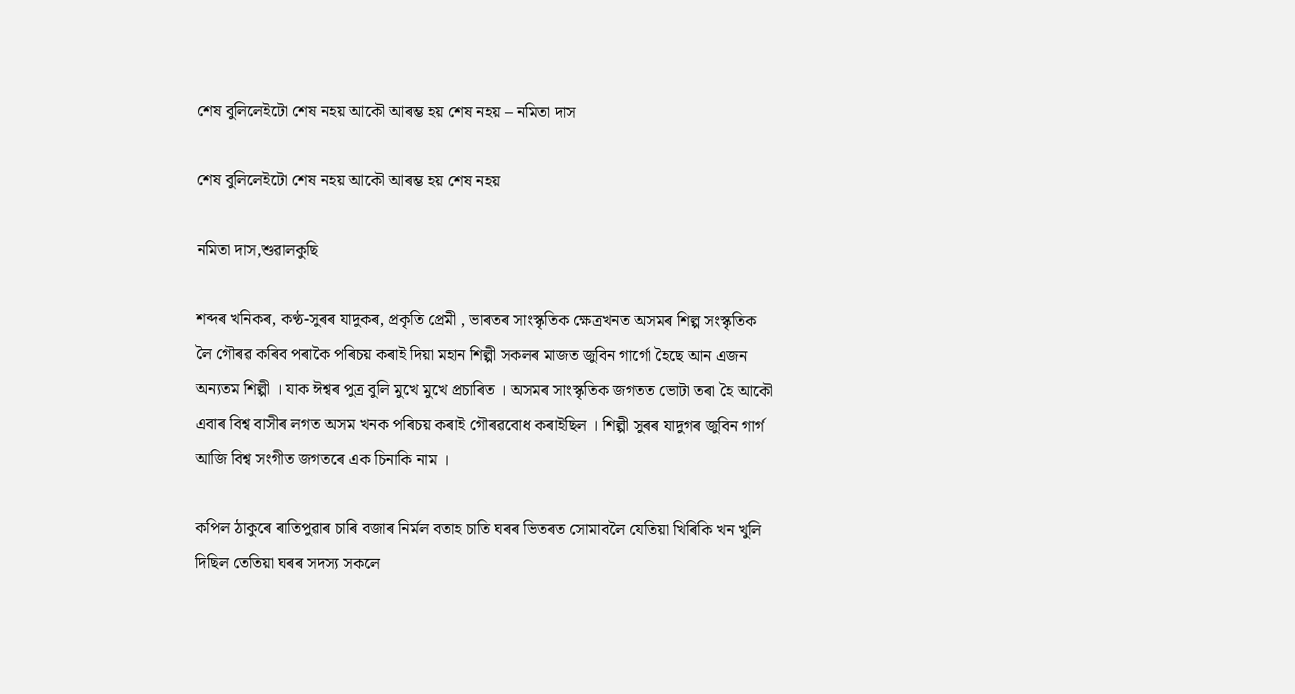শেষ বুলিলেইটো শেষ নহয় আকৌ আৰম্ভ হয় শেষ নহয় – নমিতা দাস

শেষ বুলিলেইটো শেষ নহয় আকৌ আৰম্ভ হয় শেষ নহয়

নমিতা দাস,শুৱালকুছি

শব্দৰ খনিকৰ, কণ্ঠ-সুৰৰ যাদুকৰ, প্ৰকৃতি প্ৰেমী , ভাৰতৰ সাংস্কৃতিক ক্ষেত্ৰখনত অসমৰ শিল্প সংস্কৃতিক লৈ গৌৰৱ কৰিব পৰাকৈ পৰিচয় কৰাই দিয়া মহান শিল্পী সকলৰ মাজত জুবিন গাৰ্গো হৈছে আন এজন অন্যতম শিল্পী । যাক ঈশ্বৰ পুত্ৰ বুলি মুখে মুখে প্ৰচাৰিত । অসমৰ সাংস্কৃতিক জগতত ভোটা তৰা হৈ আকৌ এবাৰ বিশ্ব বাসীৰ লগত অসম খনক পৰিচয় কৰাই গৌৰৱবোধ কৰাইছিল । শিল্পী সুৰৰ যাদুগৰ জুবিন গাৰ্গ আজি বিশ্ব সংগীত জগতৰে এক চিনাকি নাম ।

কপিল ঠাকুৰে ৰাতিপুৱাৰ চাৰি বজাৰ নিৰ্মল বতাহ চাতি ঘৰৰ ভিতৰত সোমাবলৈ যেতিয়া খিৰিকি খন খুলি দিছিল তেতিয়া ঘৰৰ সদস্য সকলে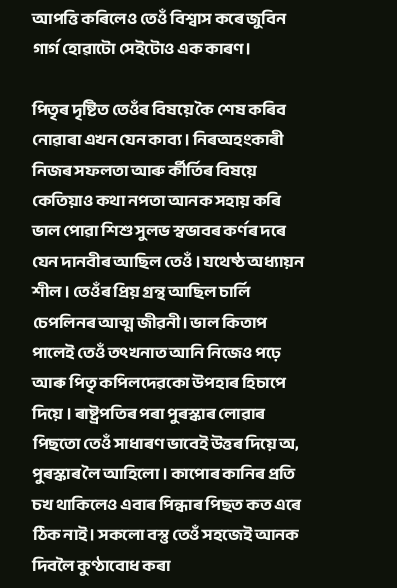আপত্তি কৰিলেও তেওঁ বিশ্বাস কৰে জুবিন গাৰ্গ হোৱাটো সেইটোও এক কাৰণ।

পিতৃৰ দৃষ্টিত তেওঁৰ বিষয়ে কৈ শেষ কৰিব নোৱাৰা এখন যেন কাব্য । নিৰঅহংকাৰী নিজৰ সফলতা আৰু ৰ্কীৰ্তিৰ বিষয়ে কেতিয়াও কথা নপতা আনক সহায় কৰি ভাল পোৱা শিশু সুলভ স্বভাবৰ কৰ্ণৰ দৰে যেন দানবীৰ আছিল তেওঁ । যথেষ্ঠ অধ্যা‌য়ন শীল । তেওঁৰ প্ৰিয় গ্ৰন্থ আছিল চাৰ্লি চেপলিনৰ আত্ম জীৱনী। ভাল কিতাপ পালেই তেওঁ তৎখনাত আনি নিজেও পঢ়ে আৰু পিতৃ কপিলদেৱকো উপহাৰ হিচাপে দিয়ে । ৰাষ্ট্ৰপতিৰ পৰা পুৰস্কাৰ লোৱাৰ পিছতো তেওঁ সাধাৰণ ভাবেই উত্তৰ দিয়ে অ, পুৰস্কাৰ লৈ আহিলো । কাপোৰ কানিৰ প্ৰতি চখ থাকিলেও এবাৰ পিন্ধাৰ পিছত কত এৰে ঠিক নাই। সকলো বস্তু তেওঁ সহজেই আনক দিবলৈ কুণ্ঠাবোধ কৰা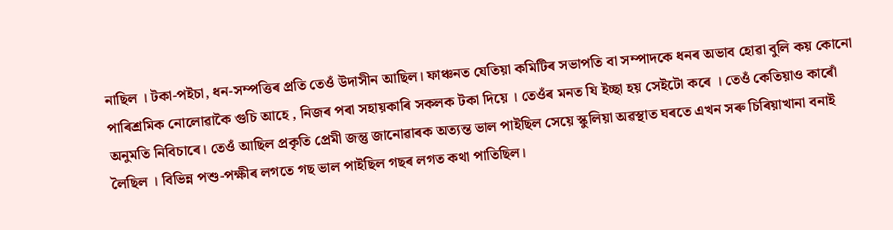নাছিল । টকা-পইচা, ধন-সম্পত্তিৰ প্ৰতি তেওঁ উদাসীন আছিল। ফাঞ্চনত যেতিয়া কমিটিৰ সভাপতি বা সম্পাদকে ধনৰ অভাব হোৱা বুলি কয় কোনো পাৰিশ্ৰমিক নোলোৱাকৈ গুচি আহে , নিজৰ পৰা সহায়কাৰি সকলক টকা দিয়ে । তেওঁৰ মনত যি ইচ্ছা হয় সেইটো কৰে । তেওঁ কেতিয়াও কাৰোঁ অনুমতি নিবিচাৰে। তেওঁ আছিল প্ৰকৃতি প্ৰেমী জন্তু জানোৱাৰক অত্যন্ত ভাল পাইছিল সেয়ে স্কুলিয়া অৱস্থাত ঘৰতে এখন সৰু চিৰিয়াখানা বনাই লৈছিল । বিভিন্ন পশু-পক্ষীৰ লগতে গছ ভাল পাইছিল গছৰ লগত কথা পাতিছিল।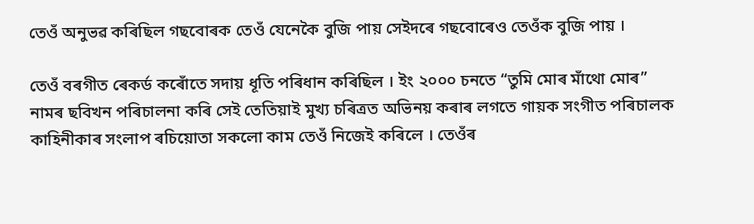তেওঁ অনুভৱ কৰিছিল গছবোৰক তেওঁ যেনেকৈ বুজি পায় সেইদৰে গছবোৰেও তেওঁক বুজি পায় ।

তেওঁ বৰগীত ৰেকৰ্ড কৰোঁতে সদায় ধূতি পৰিধান কৰিছিল । ইং ২০০০ চনতে “তুমি মোৰ মাঁথো মোৰ” নামৰ ছবিখন পৰিচালনা কৰি সেই তেতিয়াই মুখ্য চৰিত্ৰত অভিনয় কৰাৰ লগতে গায়ক সংগীত পৰিচালক কাহিনীকাৰ সংলাপ ৰচিয়োতা সকলো কাম তেওঁ নিজেই কৰিলে । তেওঁৰ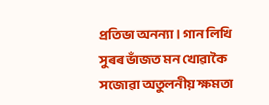প্ৰতিভা অনন্যা । গান লিখি সুৰৰ ভাঁজত মন খোৱাকৈ সজোৱা অতুলনীয় ক্ষমতা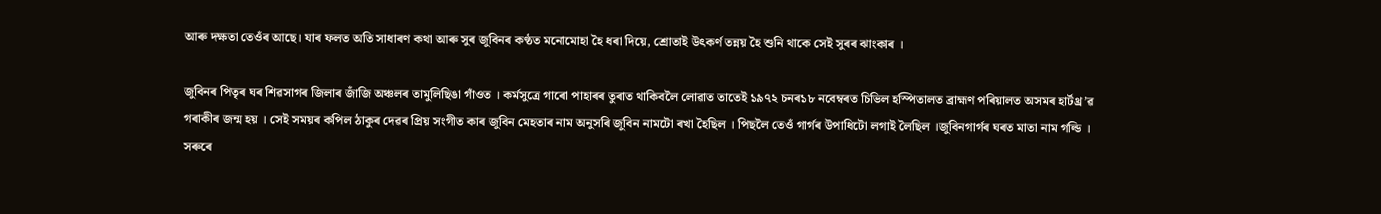আৰু দক্ষতা তেওঁৰ আছে। যাৰ ফলত অতি সাধাৰণ কথা আৰু সুৰ জুবিনৰ কণ্ঠত মনোমোহা হৈ ধৰা দিয়ে, শ্ৰোতাই উৎকৰ্ণ তন্নয় হৈ শুনি থাকে সেই সুৰৰ ঝাংকাৰ ।

জুবিনৰ পিতৃৰ ঘৰ শিৱসাগৰ জিলাৰ জাঁজি অঞ্চলৰ তামুলিছিঙা গাঁওত । কৰ্মসুত্ৰে গাৰো পাহাৰৰ তুৰাত থাকিবলৈ লোৱাত তাতেই ১৯৭২ চনৰ১৮ নবেম্বৰত চিভিল হস্পিতালত ব্ৰাহ্মণ পৰিয়ালত অসমৰ হাৰ্টথ্ৰ’ৱ গৰাকীৰ জন্ম হয় । সেই সময়ৰ কপিল ঠাকুৰ দেৱৰ প্ৰিয় সংগীত কাৰ জুবিন মেহতাৰ নাম অনুসৰি জুবিন নামটো ৰখা হৈছিল । পিছলৈ তেওঁ গাৰ্গৰ উপাধিটো লগাই লৈছিল ।জুবিনগাৰ্গৰ ঘৰত মাতা নাম গল্ডি । সৰুৰে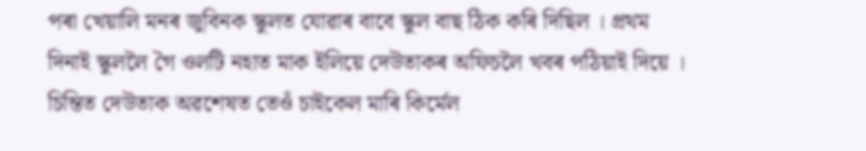পৰা খেয়ালি মনৰ জুবিনক স্কুলত যোৱাৰ বাবে স্কুল বাছ ঠিক কৰি দিছিল । প্ৰথম দিনাই স্কুললৈ গৈ ওলটি নহাত মাক ইলিয়ে দেউতাকৰ অফিচলৈ খবৰ পঠিয়াই দিয়ে । চিন্তিত দেউতাক অৱশেষত তেওঁ চাইকেল মাৰি কিৰ্মেল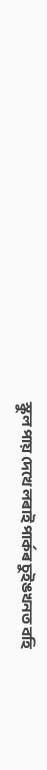স্কুল পায় দেখে লৰাই পাৰ্কৰ চুইঙখনত বহি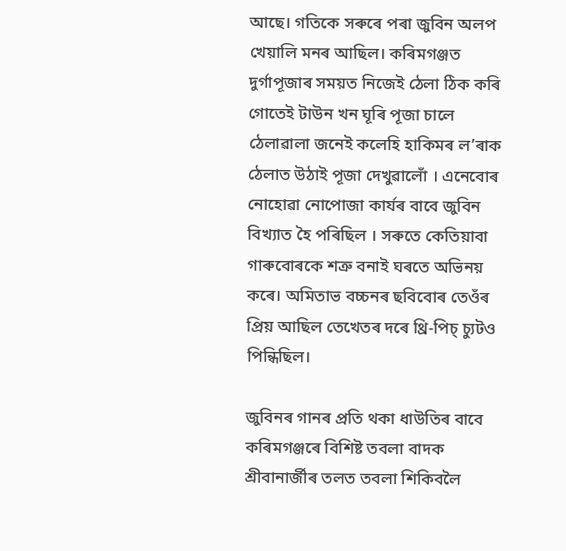আছে। গতিকে সৰুৰে পৰা জুবিন অলপ খেয়ালি মনৰ আছিল। কৰিমগঞ্জত দুৰ্গাপূজাৰ সময়ত নিজেই ঠেলা ঠিক কৰি গোতেই টাউন খন ঘূৰি পূজা চালে ঠেলাৱালা জনেই কলেহি হাকিমৰ ল’ৰাক ঠেলাত উঠাই পূজা দেখুৱালোঁ । এনেবোৰ নোহোৱা নোপোজা কাৰ্যৰ বাবে জুবিন বিখ্যাত হৈ পৰিছিল । সৰুতে কেতিয়াবা গাৰুবোৰকে শত্ৰু বনাই ঘৰতে অভিনয় কৰে। অমিতাভ বচ্চনৰ ছবিবোৰ তেওঁৰ প্ৰিয় আছিল তেখেতৰ দৰে থ্ৰি-পিচ্ চ্যুটও পিন্ধিছিল।

জুবিনৰ গানৰ প্ৰতি থকা ধাউতিৰ বাবে কৰিমগঞ্জৰে বিশিষ্ট তবলা বাদক শ্ৰীবানাৰ্জীৰ তলত তবলা শিকিবলৈ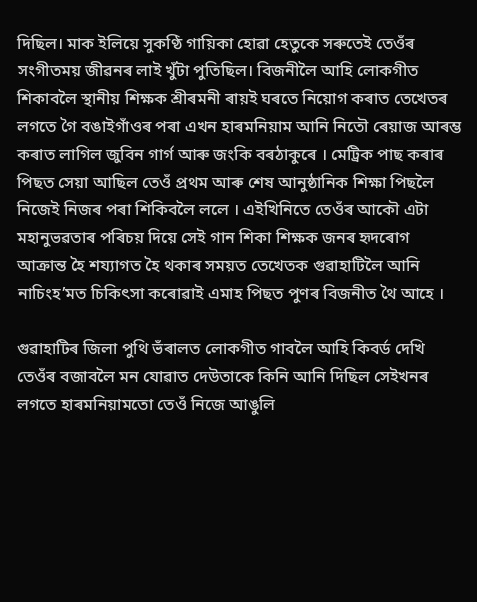দিছিল। মাক ইলিয়ে সুকণ্ঠি গায়িকা হোৱা হেতুকে সৰুতেই তেওঁৰ সংগীতময় জীৱনৰ লাই খুঁটা পুতিছিল। বিজনীলৈ আহি লোকগীত শিকাবলৈ স্থানীয় শিক্ষক শ্ৰীৰমনী ৰায়ই ঘৰতে নিয়োগ কৰাত তেখেতৰ লগতে গৈ বঙাইগাঁওৰ পৰা এখন হাৰমনিয়াম আনি নিতৌ ৰেয়াজ আৰম্ভ কৰাত লাগিল জুবিন গাৰ্গ আৰু জংকি বৰঠাকুৰে । মেট্ৰিক পাছ কৰাৰ পিছত সেয়া আছিল তেওঁ প্ৰথম আৰু শেষ আনুষ্ঠানিক শিক্ষা পিছলৈ নিজেই নিজৰ পৰা শিকিবলৈ ললে । এইখিনিতে তেওঁৰ আকৌ এটা মহানুভৱতাৰ পৰিচয় দিয়ে সেই গান শিকা শিক্ষক জনৰ হৃদৰোগ আক্ৰান্ত হৈ শয্যাগত হৈ থকাৰ সময়ত তেখেতক গুৱাহাটিলৈ আনি নাচিংহ’মত চিকিৎসা কৰোৱাই এমাহ পিছত পুণৰ বিজনীত থৈ আহে ।

গুৱাহাটিৰ জিলা পুথি ভঁৰালত লোকগীত গাবলৈ আহি কিবৰ্ড দেখি তেওঁৰ বজাবলৈ মন যোৱাত দেউতাকে কিনি আনি দিছিল সেইখনৰ লগতে হাৰমনিয়ামতো তেওঁ নিজে আঙুলি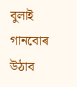বুলাই গানবোৰ উঠাব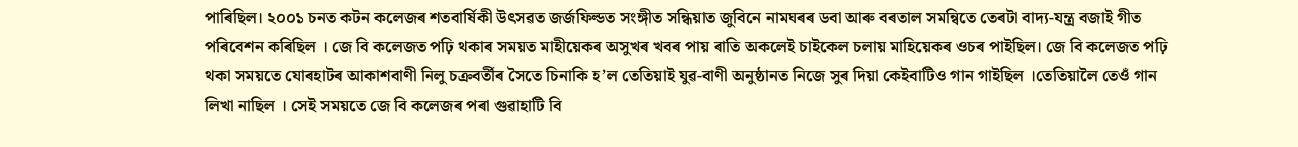পাৰিছিল। ২০০১ চনত কটন কলেজৰ শতবাৰ্ষিকী উৎসৱত জৰ্জফিল্ডত সংঙ্গীত সন্ধিয়াত জুবিনে নামঘৰৰ ডবা আৰু বৰতাল সমন্বিতে তেৰটা বাদ্য-যন্ত্ৰ বজাই গীত পৰিবেশন কৰিছিল । জে বি কলেজত পঢ়ি থকাৰ সময়ত মাহীয়েকৰ অসুখৰ খবৰ পায় ৰাতি অকলেই চাইকেল চলায় মাহিয়েকৰ ওচৰ পাইছিল। জে বি কলেজত পঢ়ি থকা সময়তে যোৰহাটৰ আকাশবাণী নিলু চক্ৰবৰ্তীৰ সৈতে চিনাকি হ’ল তেতিয়াই যুৱ-বাণী অনুষ্ঠানত নিজে সুৰ দিয়া কেইবাটিও গান গাইছিল ।তেতিয়ালৈ তেওঁ গান লিখা নাছিল । সেই সময়তে জে বি কলেজৰ পৰা গুৱাহাটি বি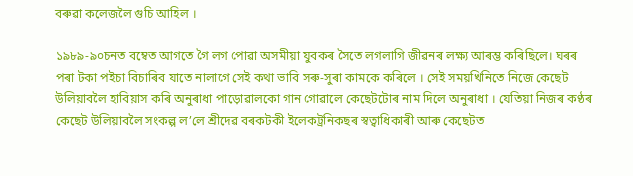বৰুৱা কলেজলৈ গুচি আহিল ।

১৯৮৯-৯০চনত বম্বেত আগতে গৈ লগ পোৱা অসমীয়া যুবকৰ সৈতে লগলাগি জীৱনৰ লক্ষ্য আৰম্ভ কৰিছিলে। ঘৰৰ পৰা টকা পইচা বিচাৰিব যাতে নালাগে সেই কথা ভাবি সৰু-সুৰা কামকে কৰিলে । সেই সময়খিনিতে নিজে কেছেট উলিয়াবলৈ হাবিয়াস কৰি অনুৰাধা পাড়োৱালকো গান গোৱালে কেছেটটোৰ নাম দিলে অনুৰাধা । যেতিয়া নিজৰ কণ্ঠৰ কেছেট উলিয়াবলৈ সংকল্প ল’লে শ্ৰীদেৱ বৰকটকী ইলেকট্ৰনিকছৰ স্বত্বাধিকাৰী আৰু কেছেটত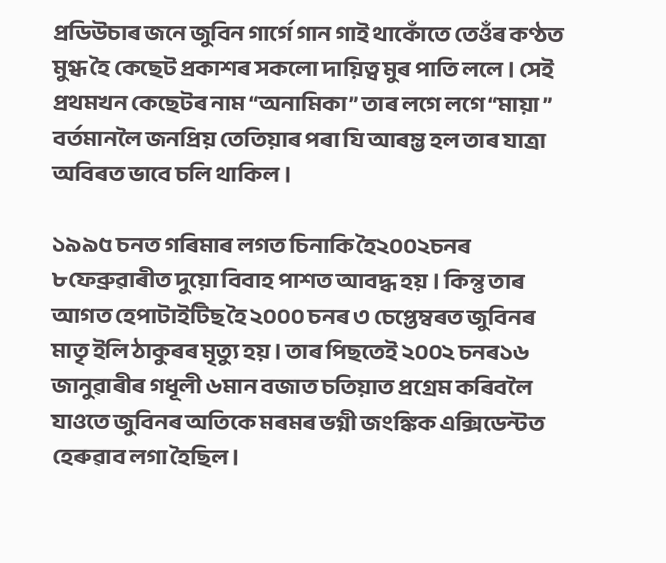প্ৰডিউচাৰ জনে জুবিন গাৰ্গে গান গাই থাকোঁতে তেওঁৰ কণ্ঠত মুগ্ধ হৈ কেছেট প্ৰকাশৰ সকলো দায়িত্ব মুৰ পাতি ললে । সেই প্ৰথমখন কেছেটৰ নাম “অনামিকা” তাৰ লগে লগে “মায়া ” বৰ্তমানলৈ জনপ্ৰিয় তেতিয়াৰ পৰা যি আৰম্ভ হল তাৰ যাত্ৰা অবিৰত ভাবে চলি থাকিল ।

১৯৯৫ চনত গৰিমাৰ লগত চিনাকি হৈ২০০২চনৰ ৮ফেব্ৰুৱাৰীত দুয়ো বিবাহ পাশত আবদ্ধ হয় । কিন্তু তাৰ আগত হেপাটাইটিছ হৈ ২০০০ চনৰ ৩ চেপ্তেম্বৰত জুবিনৰ মাতৃ ইলি ঠাকুৰৰ মৃত্যু হয় । তাৰ পিছতেই ২০০২ চনৰ১৬ জানুৱাৰীৰ গধূলী ৬মান বজাত চতিয়াত প্ৰগ্ৰেম কৰিবলৈ যাওতে জুবিনৰ অতিকে মৰমৰ ভগ্নী জংঙ্কিক এক্সিডেন্টত হেৰুৱাব লগা হৈছিল।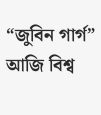“জুবিন গাৰ্গ” আজি বিশ্ব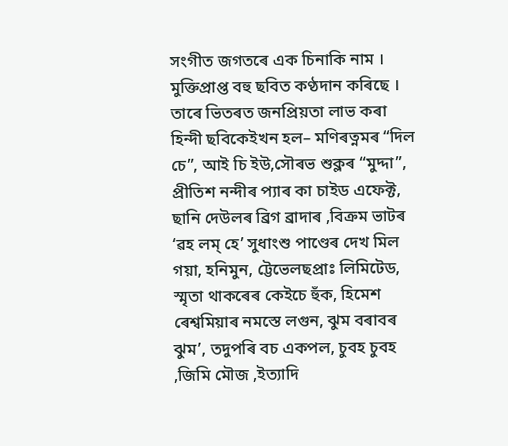সংগীত জগতৰে এক চিনাকি নাম । মুক্তিপ্ৰাপ্ত বহু ছবিত কণ্ঠদান কৰিছে । তাৰে ভিতৰত জনপ্ৰিয়তা লাভ কৰা হিন্দী ছবিকেইখন হল– মণিৰত্নমৰ “দিল চে”, আই চি ইউ,সৌৰভ শুক্লৰ “মুদ্দা”, প্ৰীতিশ নন্দীৰ প্যাৰ কা চাইড এফেক্ট, ছানি দেউলৰ ব্ৰিগ ব্ৰাদাৰ ,বিক্ৰম ভাটৰ ‘ৱহ লম্ হে’ সুধাংশু পাণ্ডেৰ দেখ মিল গয়া, হনিমুন, ট্টেভেলছপ্ৰাঃ লিমিটেড, স্মৃতা থাকৰেৰ কেইচে হুঁক, হিমেশ ৰেশ্বমিয়াৰ নমস্তে লগুন, ঝুম বৰাবৰ ঝুম’, তদুপৰি বচ একপল, চুবহ চুবহ ,জিমি মৌজ ,ইত্যাদি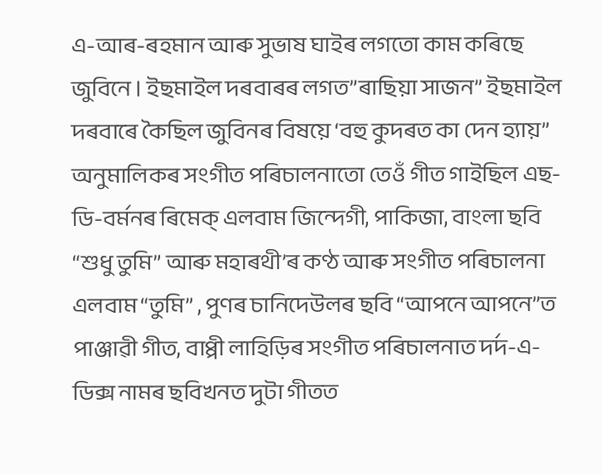এ-আৰ-ৰহমান আৰু সুভাষ ঘাইৰ লগতো কাম কৰিছে জুবিনে । ইছমাইল দৰবাৰৰ লগত”ৰাছিয়া সাজন” ইছমাইল দৰবাৰে কৈছিল জুবিনৰ বিষয়ে ‘বহু কুদৰত কা দেন হ্যায়” অনুমালিকৰ সংগীত পৰিচালনাতো তেওঁ গীত গাইছিল এছ-ডি-বৰ্মনৰ ৰিমেক্ এলবাম জিন্দেগী, পাকিজা, বাংলা ছবি “শুধু তুমি” আৰু মহাৰথী’ৰ কণ্ঠ আৰু সংগীত পৰিচালনা এলবাম “তুমি” , পুণৰ চানিদেউলৰ ছবি “আপনে আপনে”ত পাঞ্জাৱী গীত, বাপ্পী লাহিড়িৰ সংগীত পৰিচালনাত দৰ্দ-এ-ডিক্স নামৰ ছবিখনত দুটা গীতত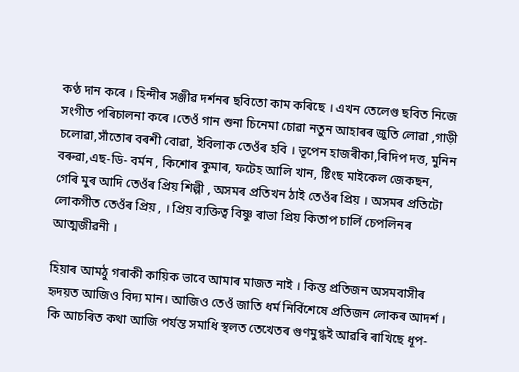কণ্ঠ দান কৰে । হিন্দীৰ সঞ্জীৱ দৰ্শনৰ ছবিতো কাম কৰিছে । এখন তেলেগু ছবিত নিজে সংগীত পৰিচালনা কৰে ।তেওঁ গান শুনা চিনেমা চোৱা নতুন আহাৰৰ জুতি লোৱা ,গাড়ী চলোৱা,সাঁতোৰ বৰশী বোৱা, ইবিলাক তেওঁৰ হবি । ভূপেন হাজৰীকা,ৰিদিপ দত্ত, মুনিন বৰুৱা,এছ-ডি- বৰ্মন , কিশোৰ কুমাৰ, ফটেহ আলি খান, ষ্টিংছ মাইকেল জেকছন, গেৰি মুৰ আদি তেওঁৰ প্ৰিয় শিল্পী , অসমৰ প্ৰতিখন ঠাই তেওঁৰ প্ৰিয় । অসমৰ প্ৰতিটো লোকগীত তেওঁৰ প্ৰিয় , । প্ৰিয় ব্যক্তিত্ব বিষ্ণু ৰাভা প্ৰিয় কিতাপ চাৰ্লি চেপলিনৰ আত্মজীৱনী ।

হিয়াৰ আমঠু গৰাকী কায়িক ভাবে আমাৰ মাজত নাই । কিন্ত প্ৰতিজন অসমবাসীৰ হৃদয়ত আজিও বিদ্য মান। আজিও তেওঁ জাতি ধৰ্ম নিৰ্বিশেষে প্ৰতিজন লোকৰ আদৰ্শ । কি আচৰিত কথা আজি পৰ্যন্ত সমাধি স্থলত তেখেতৰ গুণমুগ্ধই আৱৰি ৰাখিছে ধূপ-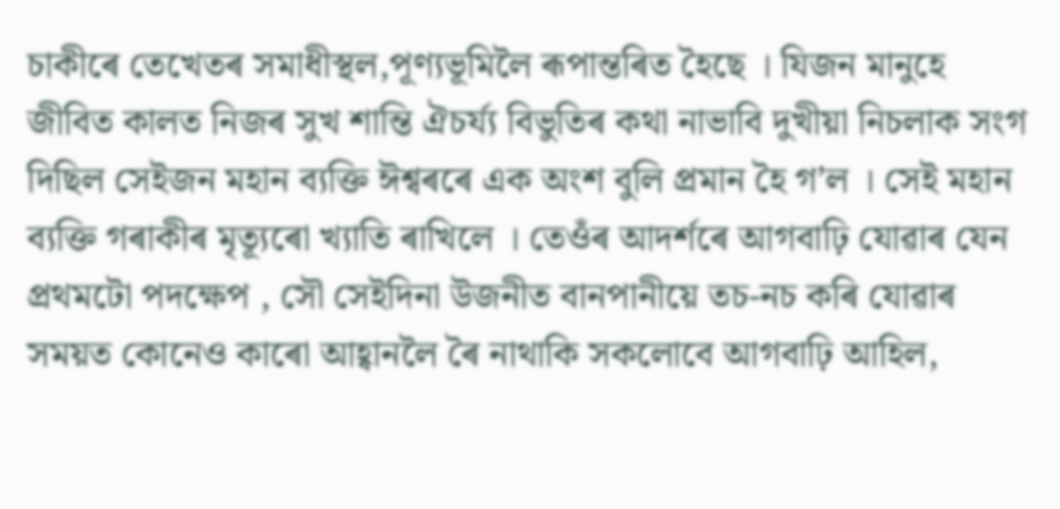চাকীৰে তেখেতৰ সমাধীস্থল,পূণ্যভূমিলৈ ৰূপান্তৰিত হৈছে । যিজন মানুহে জীবিত কালত নিজৰ সুখ শান্তি ঐচৰ্য্য বিভুতিৰ কথা নাভাবি দুখীয়া নিচলাক সংগ দিছিল সেইজন মহান ব্যক্তি ঈশ্বৰৰে এক অংশ বুলি প্ৰমান হৈ গ’ল । সেই মহান ব্যক্তি গৰাকীৰ মৃত্যূৰো খ্যাতি ৰাখিলে । তেওঁৰ আদৰ্শৰে আগবাঢ়ি যোৱাৰ যেন প্ৰথমটো পদক্ষেপ , সৌ সেইদিনা উজনীত বানপানীয়ে তচ-নচ কৰি যোৱাৰ সময়ত কোনেও কাৰো আহ্বানলৈ ৰৈ নাথাকি সকলোবে আগবাঢ়ি আহিল,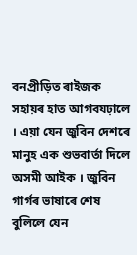বনপ্ৰীড়িত ৰাইজক সহায়ৰ হাত আগবযঢ়ালে । এয়া যেন জুবিন দেশৰে মানুহ এক শুভবাৰ্তা দিলে অসমী আইক । জুবিন গাৰ্গৰ ভাষাৰে শেষ বুলিলে যেন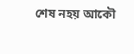শেষ নহয় আকৌ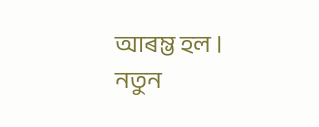আৰম্ভ হল । নতুন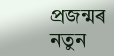প্ৰজন্মৰ নতুন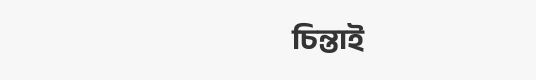চিন্তাই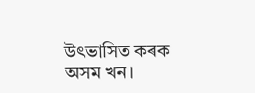উৎভাসিত কৰক অসম খন।